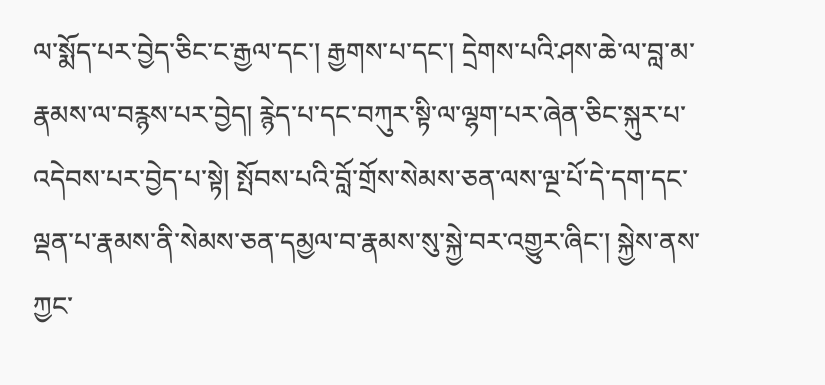ལ་སྨོད་པར་བྱེད་ཅིང་ང་རྒྱལ་དང་། རྒྱགས་པ་དང་། དྲེགས་པའི་ཤས་ཆེ་ལ་བླ་མ་རྣམས་ལ་བརྙས་པར་བྱེད། རྙེད་པ་དང་བཀུར་སྟི་ལ་ལྷག་པར་ཞེན་ཅིང་སྐུར་པ་འདེབས་པར་བྱེད་པ་སྟེ། སྤོབས་པའི་བློ་གྲོས་སེམས་ཅན་ལས་ལྔ་པོ་དེ་དག་དང་ལྡན་པ་རྣམས་ནི་སེམས་ཅན་དམྱལ་བ་རྣམས་སུ་སྐྱེ་བར་འགྱུར་ཞིང་། སྐྱེས་ནས་ཀྱང་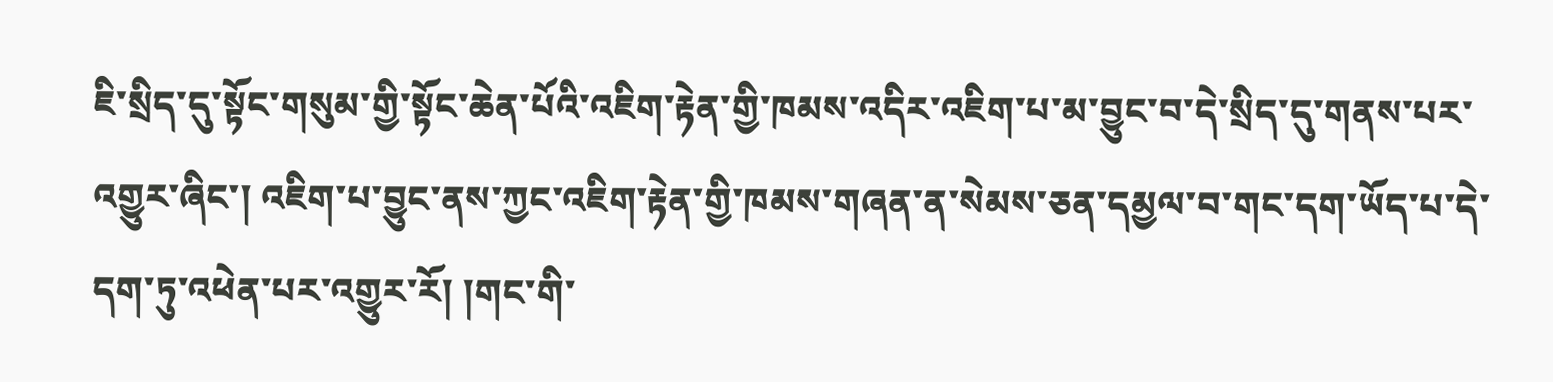ཇི་སྲིད་དུ་སྟོང་གསུམ་གྱི་སྟོང་ཆེན་པོའི་འཇིག་རྟེན་གྱི་ཁམས་འདིར་འཇིག་པ་མ་བྱུང་བ་དེ་སྲིད་དུ་གནས་པར་འགྱུར་ཞིང་། འཇིག་པ་བྱུང་ནས་ཀྱང་འཇིག་རྟེན་གྱི་ཁམས་གཞན་ན་སེམས་ཅན་དམྱལ་བ་གང་དག་ཡོད་པ་དེ་དག་ཏུ་འཕེན་པར་འགྱུར་རོ། །གང་གི་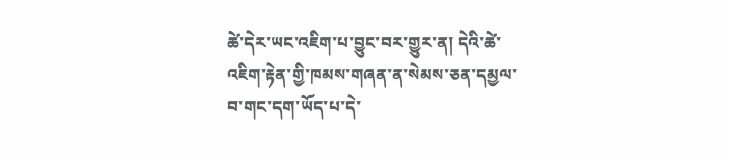ཚེ་དེར་ཡང་འཇིག་པ་བྱུང་བར་གྱུར་ན། དེའི་ཚེ་འཇིག་རྟེན་གྱི་ཁམས་གཞན་ན་སེམས་ཅན་དམྱལ་བ་གང་དག་ཡོད་པ་དེ་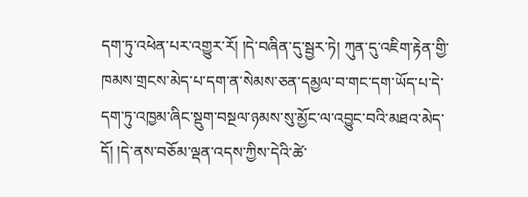དག་ཏུ་འཕེན་པར་འགྱུར་རོ། །དེ་བཞིན་དུ་སྦྱར་ཏེ། ཀུན་དུ་འཇིག་རྟེན་གྱི་ཁམས་གྲངས་མེད་པ་དག་ན་སེམས་ཅན་དམྱལ་བ་གང་དག་ཡོད་པ་དེ་དག་ཏུ་འཁྱམ་ཞིང་སྡུག་བསྔལ་ཉམས་སུ་མྱོང་ལ་འབྱུང་བའི་མཐའ་མེད་དོ། །དེ་ནས་བཅོམ་ལྡན་འདས་ཀྱིས་དེའི་ཚེ་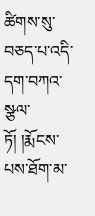ཚིགས་སུ་བཅད་པ་འདི་དག་བཀའ་སྩལ་ཏོ། །རྨོངས་པས་ཐོག་མ་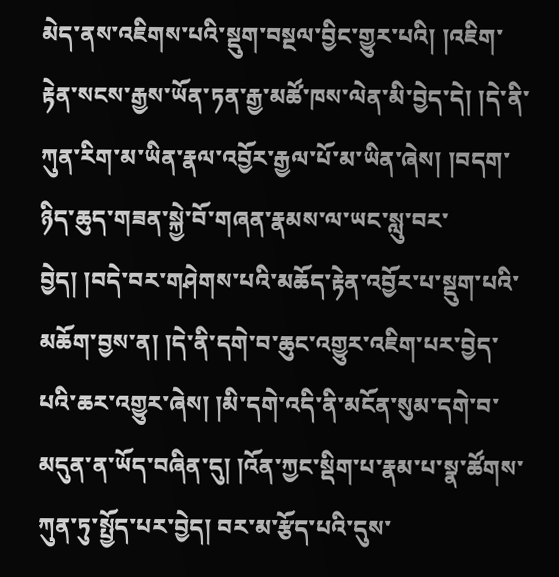མེད་ནས་འཇིགས་པའི་སྡུག་བསྔལ་བྱིང་གྱུར་པའི། །འཇིག་རྟེན་སངས་རྒྱས་ཡོན་ཏན་རྒྱ་མཚོ་ཁས་ལེན་མི་བྱེད་དེ། །དེ་ནི་ཀུན་རིག་མ་ཡིན་རྣལ་འབྱོར་རྒྱལ་པོ་མ་ཡིན་ཞེས། །བདག་ཉིད་ཆུད་གཟན་སྐྱེ་བོ་གཞན་རྣམས་ལ་ཡང་སླུ་བར་བྱེད། །བདེ་བར་གཤེགས་པའི་མཆོད་རྟེན་འབྱོར་པ་སྡུག་པའི་མཆོག་བྱས་ན། །དེ་ནི་དགེ་བ་ཆུང་འགྱུར་འཇིག་པར་བྱེད་པའི་ཆར་འགྱུར་ཞེས། །མི་དགེ་འདི་ནི་མངོན་སུམ་དགེ་བ་མདུན་ན་ཡོད་བཞིན་དུ། །འོན་ཀྱང་སྡིག་པ་རྣམ་པ་སྣ་ཚོགས་ཀུན་ཏུ་སྤྱོད་པར་བྱེད། བར་མ་རྩོད་པའི་དུས་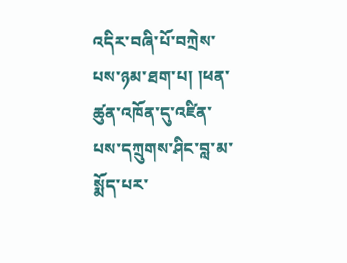འདིར་བཞི་པོ་བཀྲེས་པས་ཉམ་ཐག་པ། །ཕན་ཚུན་འཁོན་དུ་འཛིན་པས་དཀྲུགས་ཤིང་བླ་མ་སྨོད་པར་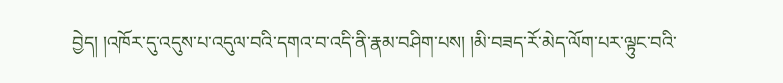བྱེད། །འཁོར་དུ་འདུས་པ་འདུལ་བའི་དགའ་བ་འདི་ནི་རྣམ་བཤིག་པས། །མི་བཟད་རོ་མེད་ལོག་པར་ལྟུང་བའི་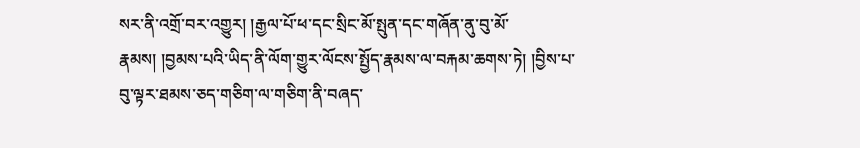སར་ནི་འགྲོ་བར་འགྱུར། །རྒྱལ་པོ་ཕ་དང་སྲིང་མོ་སྤུན་དང་གཞོན་ནུ་བུ་མོ་རྣམས། །བྱམས་པའི་ཡིད་ནི་ལོག་གྱུར་ལོངས་སྤྱོད་རྣམས་ལ་བརྐམ་ཆགས་ཏེ། །བྱིས་པ་བུ་ལྟར་ཐམས་ཅད་གཅིག་ལ་གཅིག་ནི་བཞད་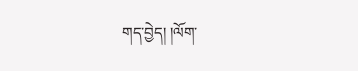གད་བྱེད། །ལོག་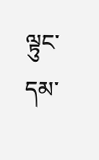ལྟུང་དམ་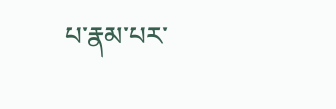པ་རྣམ་པར་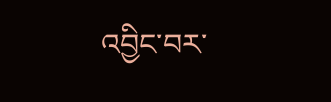འབྱིང་བར་